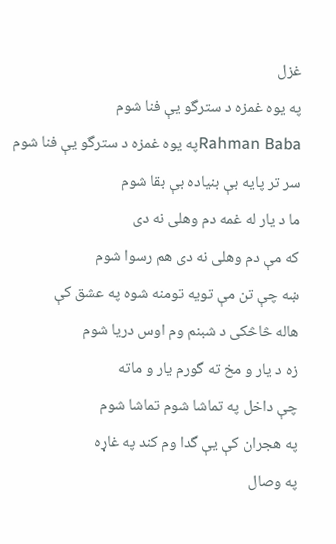غزل
په يوه غمزه د سترگو يې فنا شوم
Rahman Babaپه يوه غمزه د سترگو يې فنا شوم
سر تر پايه بې بنياده بې بقا شوم
ما د يار له غمه دم وهلی نه دی
که مې دم وهلی نه دی هم رسوا شوم
ښه چې تن مې تويه تومنه شوه په عشق کې
هاله څاڅکی د شبنم وم اوس دريا شوم
زه د يار و مخ ته گورم يار و ماته
چې داخل په تماشا شوم تماشا شوم
په هجران کې يې گدا وم کند په غاړه
په وصال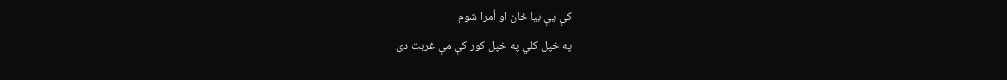کې يې بيا ځان او اُمرا شوم
په خپل کلي په خپل کور کې مې غربت دی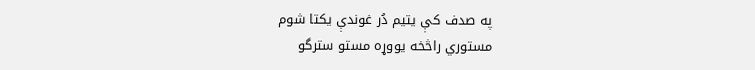په صدف کې يتيم دُر غوندې يکتا شوم
مستوري راڅخه يووړه مستو سترگو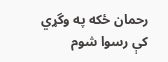رحمان ځکه په وگړي کې رسوا شوم